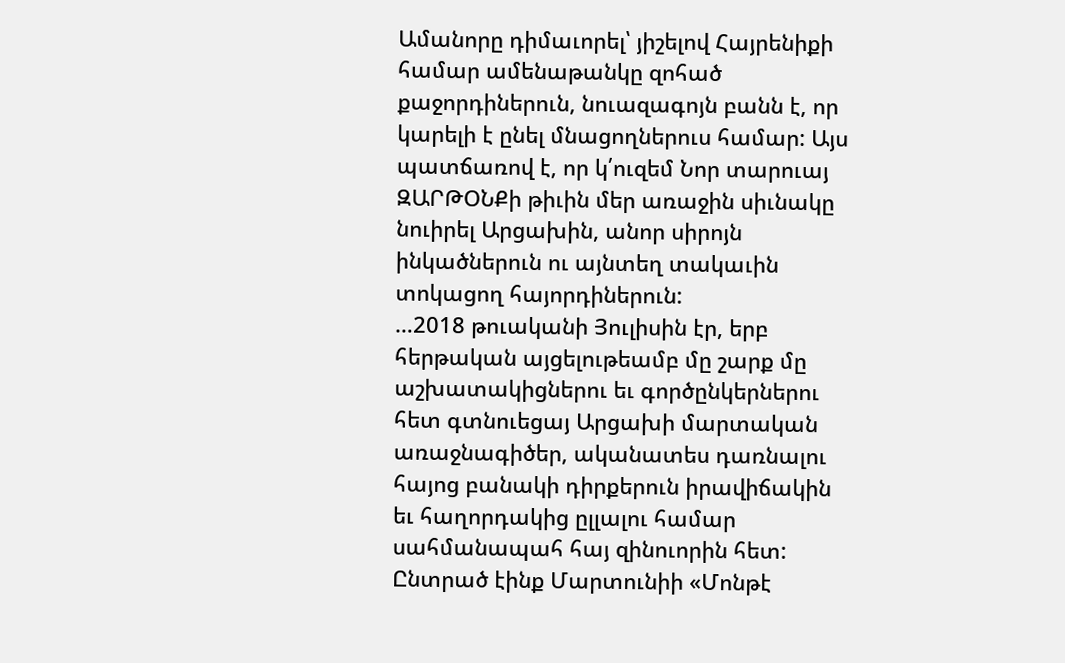Ամանորը դիմաւորել՝ յիշելով Հայրենիքի համար ամենաթանկը զոհած քաջորդիներուն, նուազագոյն բանն է, որ կարելի է ընել մնացողներուս համար: Այս պատճառով է, որ կ՛ուզեմ Նոր տարուայ ԶԱՐԹՕՆՔի թիւին մեր առաջին սիւնակը նուիրել Արցախին, անոր սիրոյն ինկածներուն ու այնտեղ տակաւին տոկացող հայորդիներուն:
…2018 թուականի Յուլիսին էր, երբ հերթական այցելութեամբ մը շարք մը աշխատակիցներու եւ գործընկերներու հետ գտնուեցայ Արցախի մարտական առաջնագիծեր, ականատես դառնալու հայոց բանակի դիրքերուն իրավիճակին եւ հաղորդակից ըլլալու համար սահմանապահ հայ զինուորին հետ:
Ընտրած էինք Մարտունիի «Մոնթէ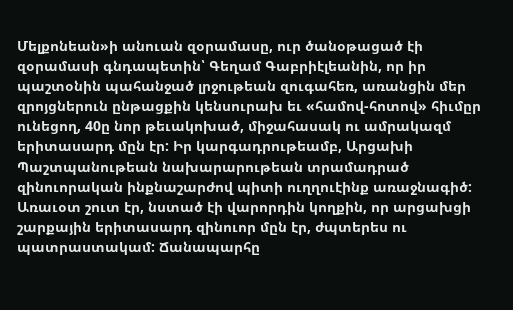Մելքոնեան»ի անուան զօրամասը, ուր ծանօթացած էի զօրամասի գնդապետին՝ Գեղամ Գաբրիէլեանին, որ իր պաշտօնին պահանջած լրջութեան զուգահեռ, առանցին մեր զրոյցներուն ընթացքին կենսուրախ եւ «համով-հոտով» հիւմըր ունեցող, 40ը նոր թեւակոխած, միջահասակ ու ամրակազմ երիտասարդ մըն էր: Իր կարգադրութեամբ, Արցախի Պաշտպանութեան նախարարութեան տրամադրած զինուորական ինքնաշարժով պիտի ուղղուէինք առաջնագիծ:
Առաւօտ շուտ էր, նստած էի վարորդին կողքին, որ արցախցի շարքային երիտասարդ զինուոր մըն էր, ժպտերես ու պատրաստակամ: Ճանապարհը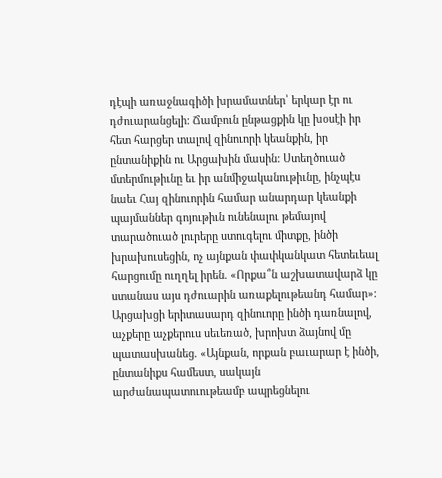դէպի առաջնագիծի խրամատներ՝ երկար էր ու դժուարանցելի: Ճամբուն ընթացքին կը խօսէի իր հետ հարցեր տալով զինուորի կեանքին, իր ընտանիքին ու Արցախին մասին: Ստեղծուած մտերմութիւնը եւ իր անմիջականութիւնը, ինչպէս նաեւ Հայ զինուորին համար անարդար կեանքի պայմաններ գոյութիւն ունենալու թեմայով տարածուած լուրերը ստուգելու միտքը, ինծի խրախուսեցին, ոչ այնքան փափկանկատ հետեւեալ հարցումը ուղղել իրեն. «Որքա՞ն աշխատավարձ կը ստանաս այս դժուարին առաքելութեանդ համար»: Արցախցի երիտասարդ զինուորը ինծի դառնալով, աչքերը աչքերուս սեւեռած, խրոխտ ձայնով մը պատասխանեց. «Այնքան, որքան բաւարար է ինծի, ընտանիքս համեստ, սակայն արժանապատուութեամբ ապրեցնելու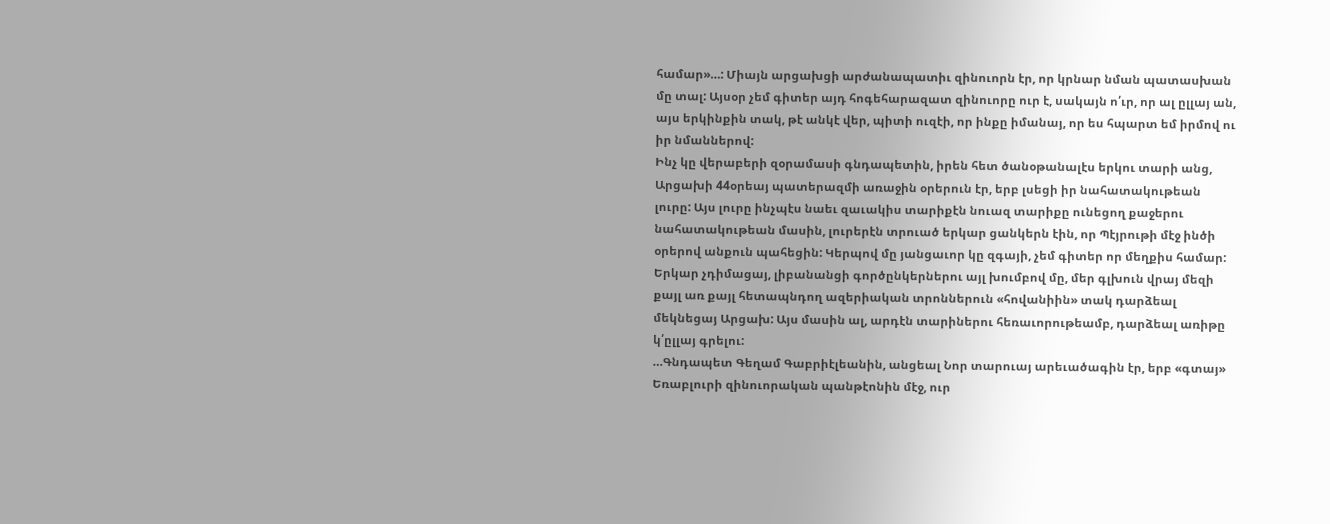համար»…: Միայն արցախցի արժանապատիւ զինուորն էր, որ կրնար նման պատասխան մը տալ: Այսօր չեմ գիտեր այդ հոգեհարազատ զինուորը ուր է, սակայն ո՛ւր, որ ալ ըլլայ ան, այս երկինքին տակ, թէ անկէ վեր, պիտի ուզէի, որ ինքը իմանայ, որ ես հպարտ եմ իրմով ու իր նմաններով:
Ինչ կը վերաբերի զօրամասի գնդապետին, իրեն հետ ծանօթանալէս երկու տարի անց, Արցախի 44օրեայ պատերազմի առաջին օրերուն էր, երբ լսեցի իր նահատակութեան լուրը: Այս լուրը ինչպէս նաեւ զաւակիս տարիքէն նուազ տարիքը ունեցող քաջերու նահատակութեան մասին, լուրերէն տրուած երկար ցանկերն էին, որ Պէյրութի մէջ ինծի օրերով անքուն պահեցին: Կերպով մը յանցաւոր կը զգայի, չեմ գիտեր որ մեղքիս համար: Երկար չդիմացայ, լիբանանցի գործընկերներու այլ խումբով մը, մեր գլխուն վրայ մեզի քայլ առ քայլ հետապնդող ազերիական տրոններուն «հովանիին» տակ դարձեալ մեկնեցայ Արցախ: Այս մասին ալ, արդէն տարիներու հեռաւորութեամբ, դարձեալ առիթը կ՛ըլլայ գրելու:
…Գնդապետ Գեղամ Գաբրիէլեանին, անցեալ Նոր տարուայ արեւածագին էր, երբ «գտայ» Եռաբլուրի զինուորական պանթէոնին մէջ, ուր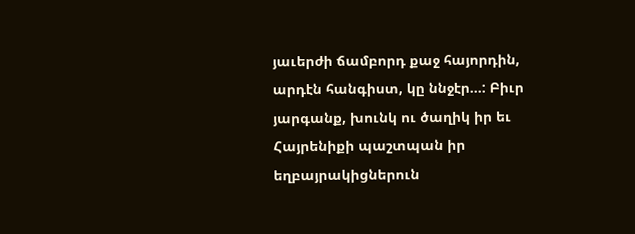յաւերժի ճամբորդ քաջ հայորդին, արդէն հանգիստ, կը ննջէր…: Բիւր յարգանք, խունկ ու ծաղիկ իր եւ Հայրենիքի պաշտպան իր եղբայրակիցներուն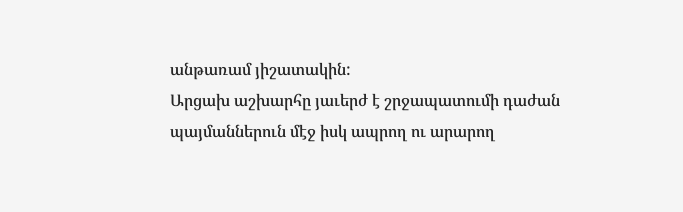անթառամ յիշատակին:
Արցախ աշխարհը յաւերժ է շրջապատումի դաժան պայմաններուն մէջ իսկ ապրող ու արարող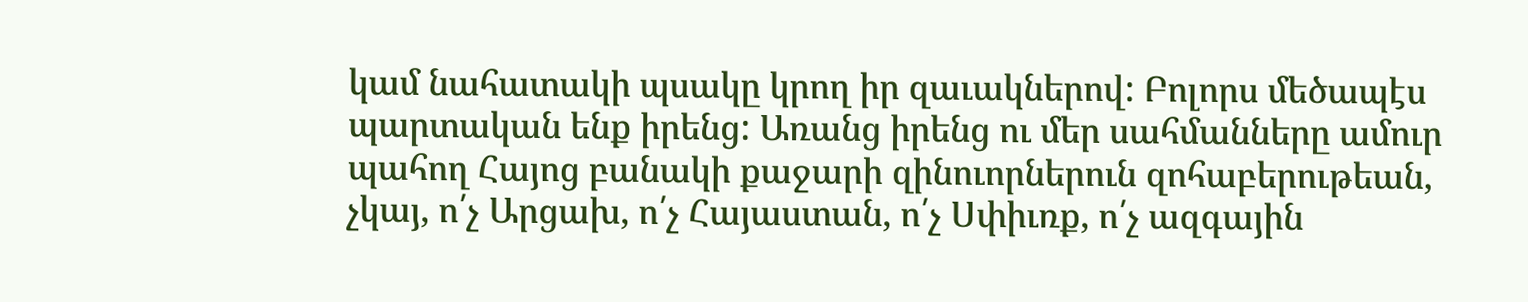կամ նահատակի պսակը կրող իր զաւակներով: Բոլորս մեծապէս պարտական ենք իրենց: Առանց իրենց ու մեր սահմանները ամուր պահող Հայոց բանակի քաջարի զինուորներուն զոհաբերութեան, չկայ, ո՛չ Արցախ, ո՛չ Հայաստան, ո՛չ Սփիւռք, ո՛չ ազգային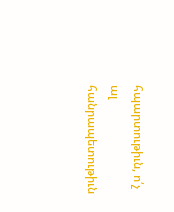հպարտութիւն, ո՛չ ալ հանրապետութիւն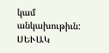կամ անկախութիւն:
ՍԵՒԱԿ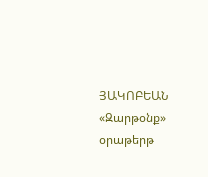ՅԱԿՈԲԵԱՆ
«Զարթօնք» օրաթերթ